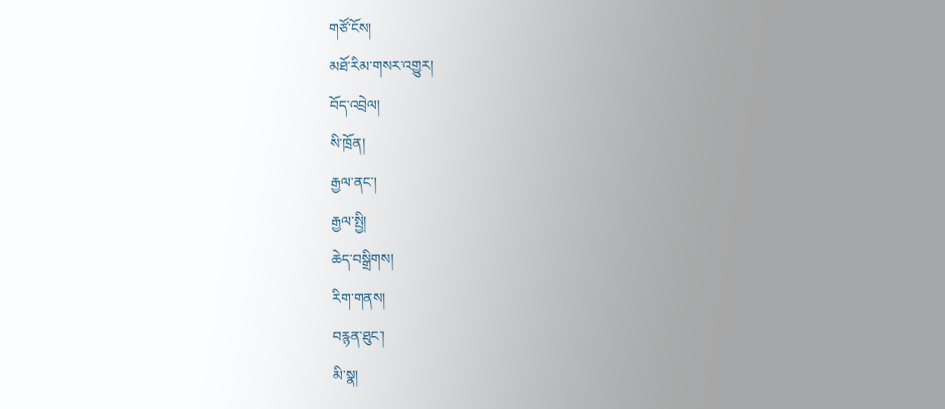གཙོ་ངོས།
མཐོ་རིམ་གསར་འགྱུར།
བོད་འབྲེལ།
སི་ཁྲོན།
རྒྱལ་ནང་།
རྒྱལ་སྤྱི།
ཆེད་བསྒྲིགས།
རིག་གནས།
བརྙན་ཐུང་།
མི་སྣ།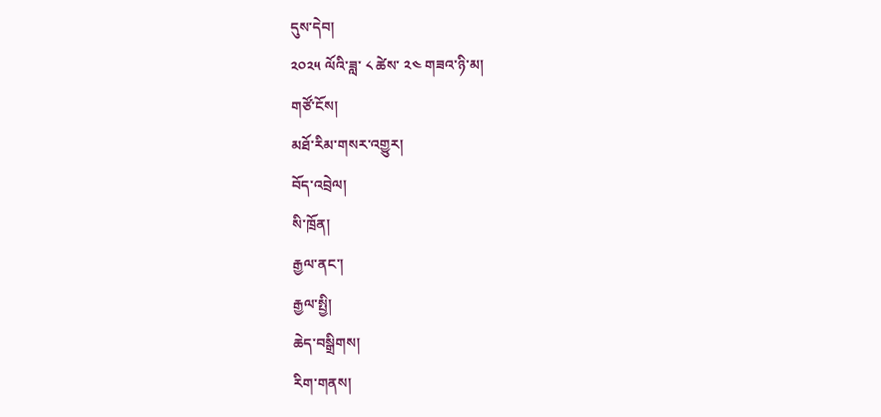དུས་དེབ།
༢༠༢༥ ལོའི་ཟླ་ ༨ ཚེས་ ༢༤ གཟའ་ཉི་མ།
གཙོ་ངོས།
མཐོ་རིམ་གསར་འགྱུར།
བོད་འབྲེལ།
སི་ཁྲོན།
རྒྱལ་ནང་།
རྒྱལ་སྤྱི།
ཆེད་བསྒྲིགས།
རིག་གནས།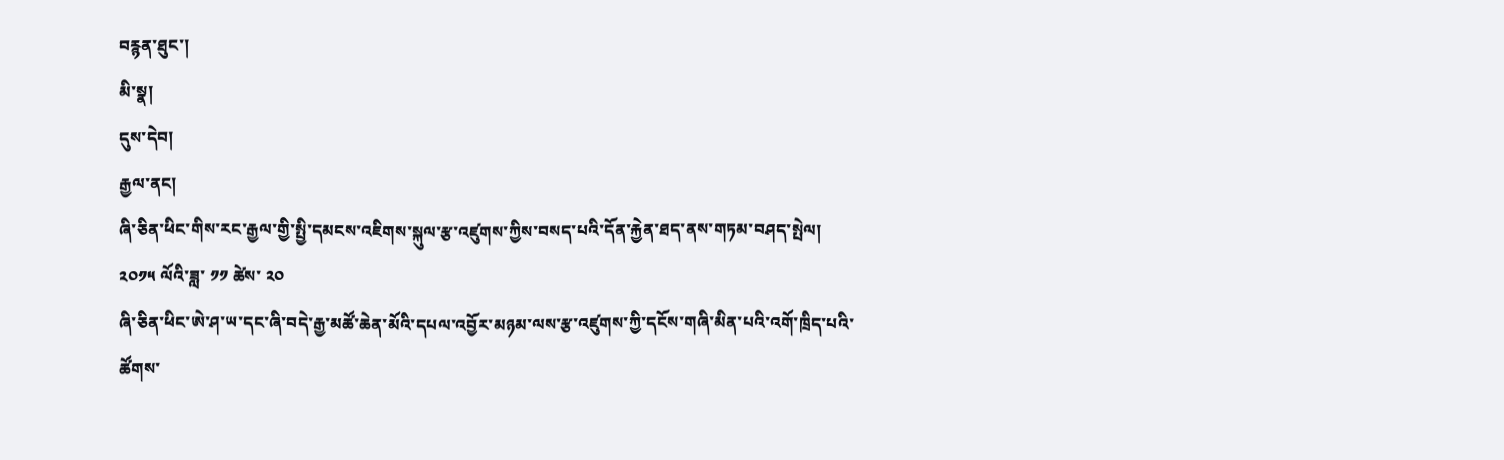བརྙན་ཐུང་།
མི་སྣ།
དུས་དེབ།
རྒྱལ་ནང།
ཞི་ཅིན་ཕིང་གིས་རང་རྒྱལ་གྱི་སྤྱི་དམངས་འཇིགས་སྐུལ་རྩ་འཛུགས་ཀྱིས་བསད་པའི་དོན་རྐྱེན་ཐད་ནས་གཏམ་བཤད་སྤེལ།
༢༠༡༥ ལོའི་ཟླ་ ༡༡ ཚེས་ ༢༠
ཞི་ཅིན་ཕིང་ཨེ་ཤ་ཡ་དང་ཞི་བདེ་རྒྱ་མཚོ་ཆེན་མོའི་དཔལ་འབྱོར་མཉམ་ལས་རྩ་འཛུགས་ཀྱི་དངོས་གཞི་མིན་པའི་འགོ་ཁྲིད་པའི་ཚོགས་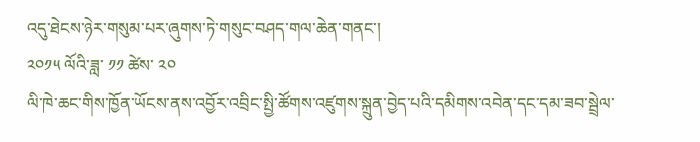འདུ་ཐེངས་ཉེར་གསུམ་པར་ཞུགས་ཏེ་གསུང་བཤད་གལ་ཆེན་གནང་།
༢༠༡༥ ལོའི་ཟླ་ ༡༡ ཚེས་ ༢༠
ལི་ཁེ་ཆང་གིས་ཁྱོན་ཡོངས་ནས་འབྱོར་འབྲིང་སྤྱི་ཚོགས་འཛུགས་སྐྲུན་བྱེད་པའི་དམིགས་འབེན་དང་དམ་ཟབ་སྦྲེལ་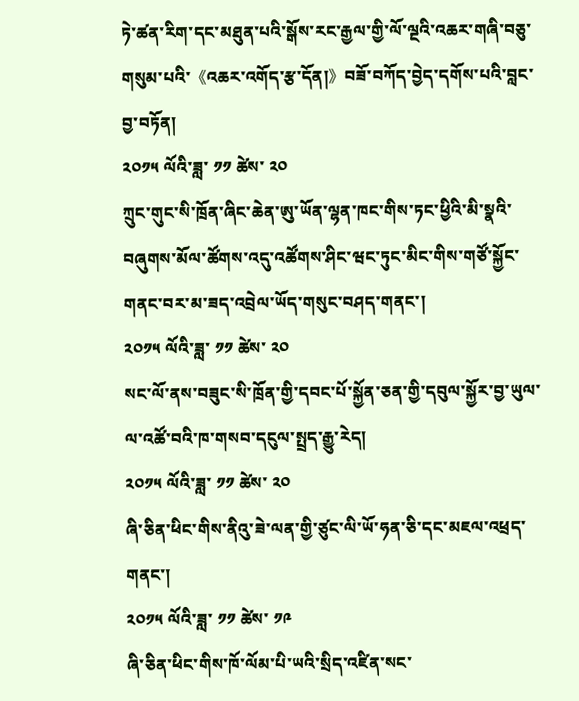ཏེ་ཚན་རིག་དང་མཐུན་པའི་སྒོས་རང་རྒྱལ་གྱི་ལོ་ལྔའི་འཆར་གཞི་བཅུ་གསུམ་པའི་《འཆར་འགོད་རྩ་དོན།》བཟོ་བཀོད་བྱེད་དགོས་པའི་བླང་བྱ་བཏོན།
༢༠༡༥ ལོའི་ཟླ་ ༡༡ ཚེས་ ༢༠
ཀྲུང་གུང་སི་ཁྲོན་ཞིང་ཆེན་ཨུ་ཡོན་ལྷན་ཁང་གིས་ཏང་ཕྱིའི་མི་སྣའི་བཞུགས་མོལ་ཚོགས་འདུ་འཚོགས་ཤིང་ཝང་ཏུང་མིང་གིས་གཙོ་སྐྱོང་གནང་བར་མ་ཟད་འབྲེལ་ཡོད་གསུང་བཤད་གནང་།
༢༠༡༥ ལོའི་ཟླ་ ༡༡ ཚེས་ ༢༠
སང་ལོ་ནས་བཟུང་སི་ཁྲོན་གྱི་དབང་པོ་སྐྱོན་ཅན་གྱི་དབུལ་སྐྱོར་བྱ་ཡུལ་ལ་འཚོ་བའི་ཁ་གསབ་དངུལ་སྤྲད་རྒྱུ་རེད།
༢༠༡༥ ལོའི་ཟླ་ ༡༡ ཚེས་ ༢༠
ཞི་ཅིན་ཕིང་གིས་ནིའུ་ཟེ་ལན་གྱི་ཙུང་ལི་ཡོ་ཧན་ཅི་དང་མཇལ་འཕྲད་གནང་།
༢༠༡༥ ལོའི་ཟླ་ ༡༡ ཚེས་ ༡༩
ཞི་ཅིན་ཕིང་གིས་ཁོ་ལོམ་པི་ཡའི་སྲིད་འཛིན་སང་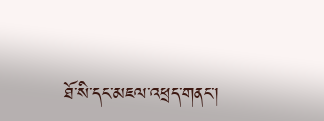ཐོ་སི་དང་མཇལ་འཕྲད་གནང་།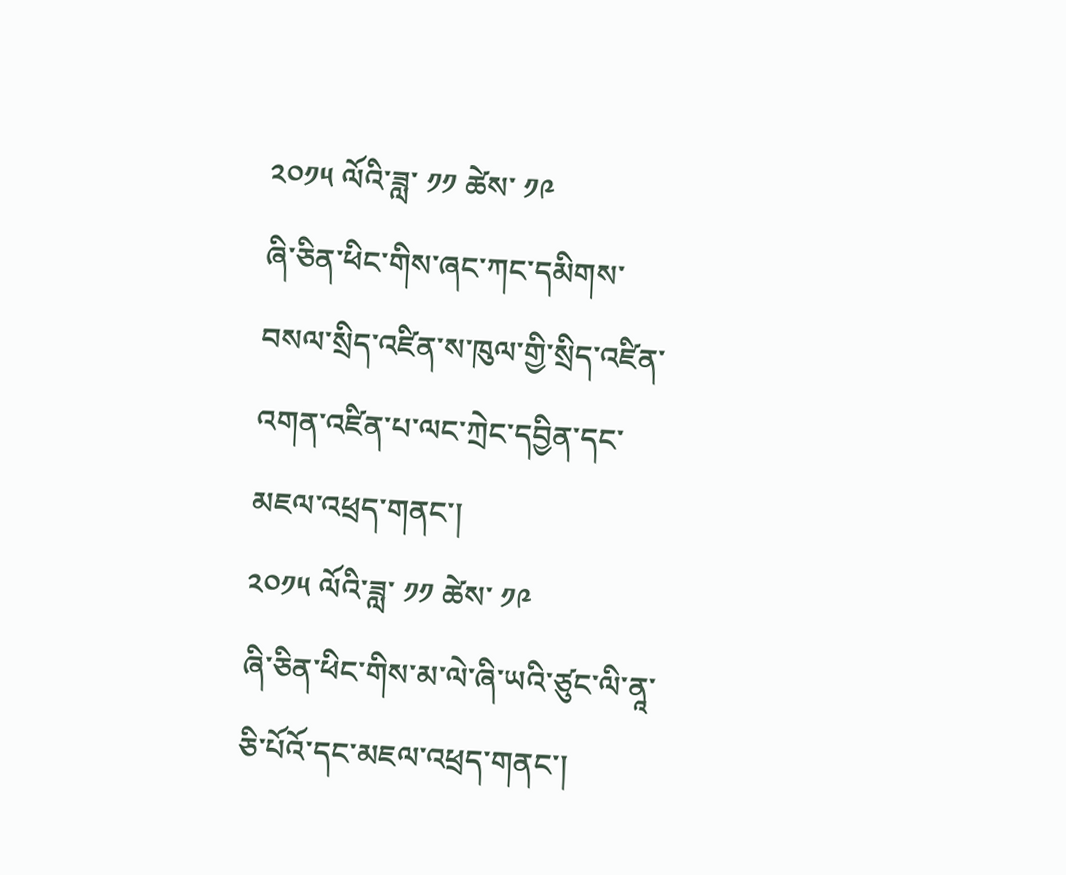༢༠༡༥ ལོའི་ཟླ་ ༡༡ ཚེས་ ༡༩
ཞི་ཅིན་ཕིང་གིས་ཞང་ཀང་དམིགས་བསལ་སྲིད་འཛིན་ས་ཁུལ་གྱི་སྲིད་འཛིན་འགན་འཛིན་པ་ལང་ཀྲེང་དབྱིན་དང་མཇལ་འཕྲད་གནང་།
༢༠༡༥ ལོའི་ཟླ་ ༡༡ ཚེས་ ༡༩
ཞི་ཅིན་ཕིང་གིས་མ་ལེ་ཞི་ཡའི་ཙུང་ལི་ནཱ་ཅི་པོའོ་དང་མཇལ་འཕྲད་གནང་།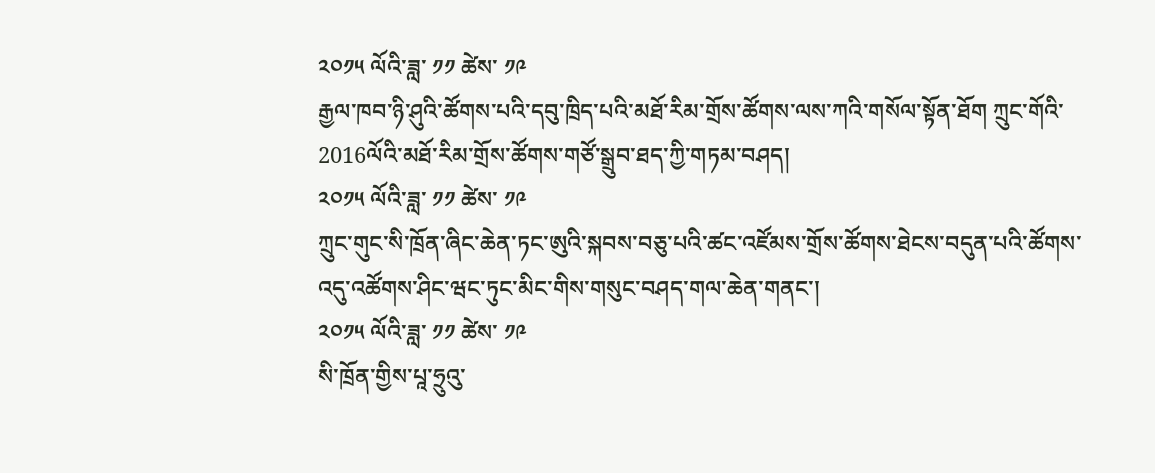༢༠༡༥ ལོའི་ཟླ་ ༡༡ ཚེས་ ༡༩
རྒྱལ་ཁབ་ཉི་ཤུའི་ཚོགས་པའི་དབུ་ཁྲིད་པའི་མཐོ་རིམ་གྲོས་ཚོགས་ལས་ཀའི་གསོལ་སྟོན་ཐོག ཀྲུང་གོའི་2016ལོའི་མཐོ་རིམ་གྲོས་ཚོགས་གཙོ་སྒྲུབ་ཐད་ཀྱི་གཏམ་བཤད།
༢༠༡༥ ལོའི་ཟླ་ ༡༡ ཚེས་ ༡༩
ཀྲུང་གུང་སི་ཁྲོན་ཞིང་ཆེན་ཏང་ཨུའི་སྐབས་བཅུ་པའི་ཚང་འཛོམས་གྲོས་ཚོགས་ཐེངས་བདུན་པའི་ཚོགས་འདུ་འཚོགས་ཤིང་ཝང་ཏུང་མིང་གིས་གསུང་བཤད་གལ་ཆེན་གནང་།
༢༠༡༥ ལོའི་ཟླ་ ༡༡ ཚེས་ ༡༩
སི་ཁྲོན་གྱིས་པཱ་ཧྲུའུ་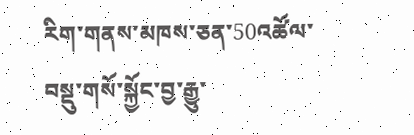རིག་གནས་མཁས་ཅན་50འཚོལ་བསྡུ་གསོ་སྐྱོང་བྱ་རྒྱུ་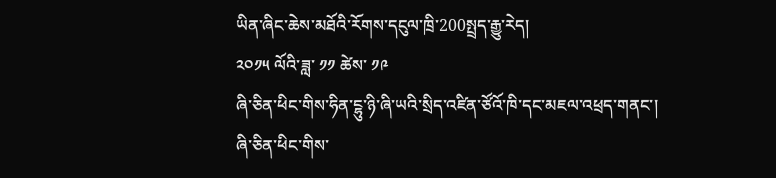ཡིན་ཞིང་ཆེས་མཐོའི་རོགས་དངུལ་ཁྲི་200སྤྲད་རྒྱུ་རེད།
༢༠༡༥ ལོའི་ཟླ་ ༡༡ ཚེས་ ༡༩
ཞི་ཅིན་ཕིང་གིས་ཧིན་ངྷུ་ཉི་ཞི་ཡའི་སྲིད་འཛིན་ཙོའོ་ཁི་དང་མཇལ་འཕྲད་གནང་།
ཞི་ཅིན་ཕིང་གིས་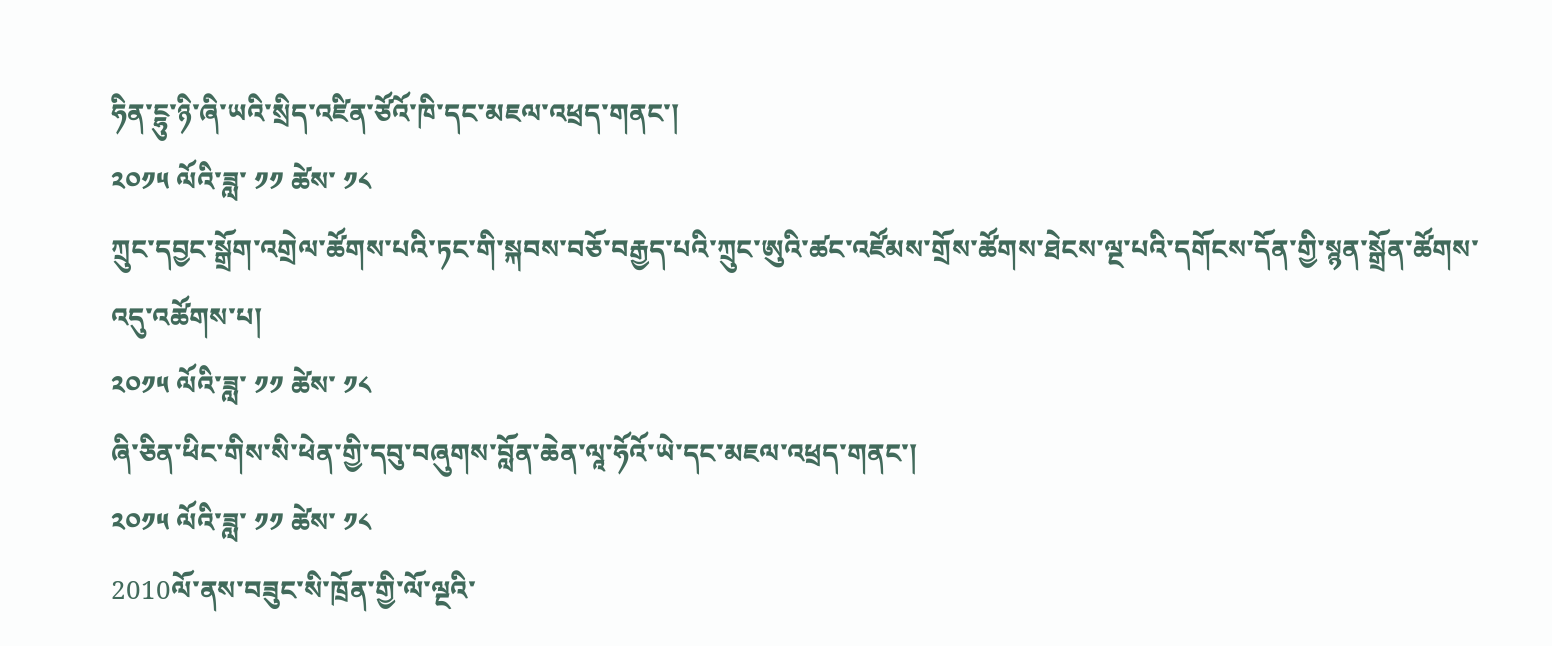ཧིན་ངྷུ་ཉི་ཞི་ཡའི་སྲིད་འཛིན་ཙོའོ་ཁི་དང་མཇལ་འཕྲད་གནང་།
༢༠༡༥ ལོའི་ཟླ་ ༡༡ ཚེས་ ༡༨
ཀྲུང་དབྱང་སྒྲོག་འགྲེལ་ཚོགས་པའི་ཏང་གི་སྐབས་བཅོ་བརྒྱད་པའི་ཀྲུང་ཨུའི་ཚང་འཛོམས་གྲོས་ཚོགས་ཐེངས་ལྔ་པའི་དགོངས་དོན་གྱི་སྙན་སྒྲོན་ཚོགས་འདུ་འཚོགས་པ།
༢༠༡༥ ལོའི་ཟླ་ ༡༡ ཚེས་ ༡༨
ཞི་ཅིན་ཕིང་གིས་སི་ཕེན་གྱི་དབུ་བཞུགས་བློན་ཆེན་ལཱ་ཧོའོ་ཡེ་དང་མཇལ་འཕྲད་གནང་།
༢༠༡༥ ལོའི་ཟླ་ ༡༡ ཚེས་ ༡༨
2010ལོ་ནས་བཟུང་སི་ཁྲོན་གྱི་ལོ་ལྔའི་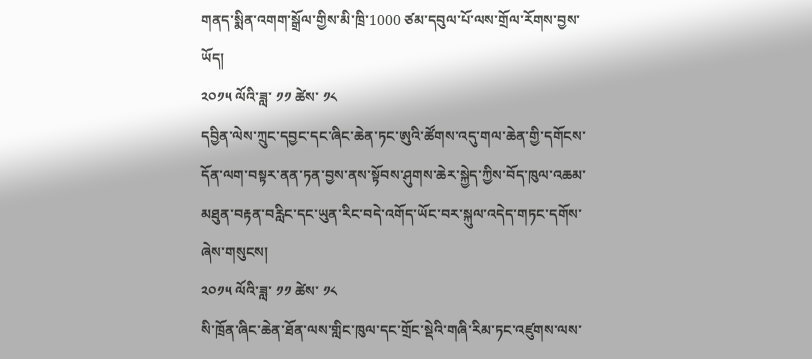གནད་སྨིན་འགག་སྒྲོལ་གྱིས་མི་ཁྲི་1000 ཙམ་དབུལ་པོ་ལས་གྲོལ་རོགས་བྱས་ཡོད།
༢༠༡༥ ལོའི་ཟླ་ ༡༡ ཚེས་ ༡༨
དབྱིན་ལེས་ཀྲུང་དབྱང་དང་ཞིང་ཆེན་ཏང་ཨུའི་ཚོགས་འདུ་གལ་ཆེན་གྱི་དགོངས་དོན་ལག་བསྟར་ནན་ཏན་བྱས་ནས་སྟོབས་ཤུགས་ཆེར་སྐྱེད་ཀྱིས་བོད་ཁུལ་འཆམ་མཐུན་བརྟན་བརླིང་དང་ཡུན་རིང་བདེ་འགོད་ཡོང་བར་སྐུལ་འདེད་གཏང་དགོས་ཞེས་གསུངས།
༢༠༡༥ ལོའི་ཟླ་ ༡༡ ཚེས་ ༡༨
སི་ཁྲོན་ཞིང་ཆེན་ཐོན་ལས་གླིང་ཁུལ་དང་གྲོང་སྡེའི་གཞི་རིམ་ཏང་འཛུགས་ལས་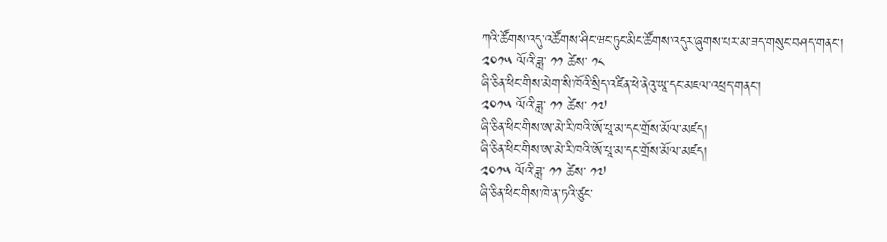ཀའི་ཚོགས་འདུ་འཚོགས་ཤིང་ཝང་ཏུང་མིང་ཚོགས་འདུར་ཞུགས་པར་མ་ཟད་གསུང་བཤད་གནང་།
༢༠༡༥ ལོའི་ཟླ་ ༡༡ ཚེས་ ༡༨
ཞི་ཅིན་ཕིང་གིས་མེག་སི་ཁོའི་སྲིད་འཛིན་ཕེ་ནེའུ་ཡཱ་དང་མཇལ་འཕྲད་གནང་།
༢༠༡༥ ལོའི་ཟླ་ ༡༡ ཚེས་ ༡༧
ཞི་ཅིན་ཕིང་གིས་ཨ་མེ་རི་ཁའི་ཨོ་པཱ་མ་དང་གྲོས་མོལ་མཛད།
ཞི་ཅིན་ཕིང་གིས་ཨ་མེ་རི་ཁའི་ཨོ་པཱ་མ་དང་གྲོས་མོལ་མཛད།
༢༠༡༥ ལོའི་ཟླ་ ༡༡ ཚེས་ ༡༧
ཞི་ཅིན་ཕིང་གིས་ཁེ་ན་ཏའི་ཙུང་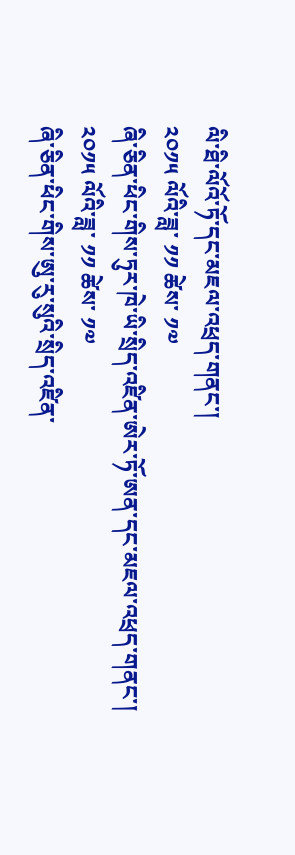ལི་ཐི་ལོའོ་ཏོ་དང་མཇལ་འཕྲད་གནང་།
༢༠༡༥ ལོའི་ཟླ་ ༡༡ ཚེས་ ༡༧
ཞི་ཅིན་ཕིང་གིས་ཏུར་ཁེ་ཡི་སྲིད་འཛིན་ཨེར་ཏོ་ཨན་དང་མཇལ་འཕྲད་གནང་།
༢༠༡༥ ལོའི་ཟླ་ ༡༡ ཚེས་ ༡༧
ཞི་ཅིན་ཕིང་གིས་ཨུ་རུ་སུའི་སྲིད་འཛིན་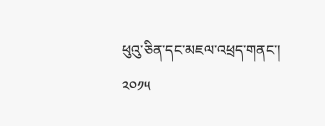ཕུའུ་ཅིན་དང་མཇལ་འཕྲད་གནང་།
༢༠༡༥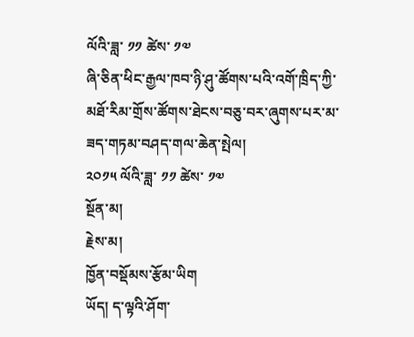ལོའི་ཟླ་ ༡༡ ཚེས་ ༡༧
ཞི་ཅིན་ཕིང་རྒྱལ་ཁབ་ཉི་ཤུ་ཚོགས་པའི་འགོ་ཁྲིད་ཀྱི་མཐོ་རིམ་གྲོས་ཚོགས་ཐེངས་བཅུ་བར་ཞུགས་པར་མ་ཟད་གཏམ་བཤད་གལ་ཆེན་སྤེལ།
༢༠༡༥ ལོའི་ཟླ་ ༡༡ ཚེས་ ༡༧
སྔོན་མ།
རྗེས་མ།
ཁྱོན་བསྡོམས་རྩོམ་ཡིག
ཡོད། ད་ལྟའི་ཤོག་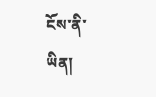ངོས་ནི་
ཡིན།